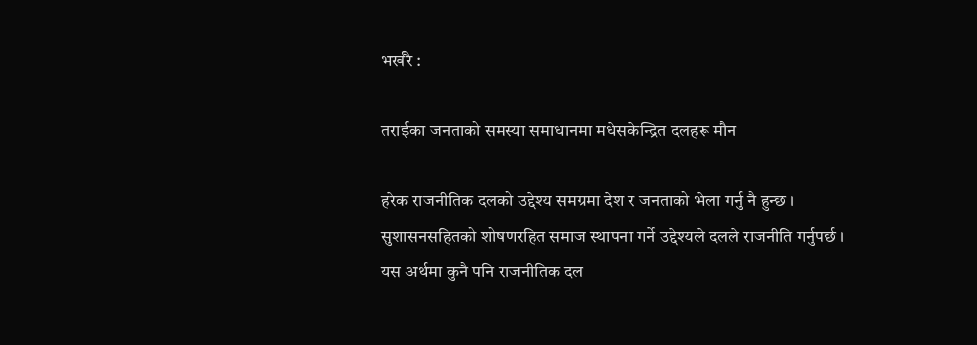भर्खरै :

तराईका जनताको समस्या समाधानमा मधेसकेन्द्रित दलहरू मौन

हरेक राजनीतिक दलको उद्देश्य समग्रमा देश र जनताको भेला गर्नु नै हुन्छ । सुशासनसहितको शोषणरहित समाज स्थापना गर्ने उद्देश्यले दलले राजनीति गर्नुपर्छ । यस अर्थमा कुनै पनि राजनीतिक दल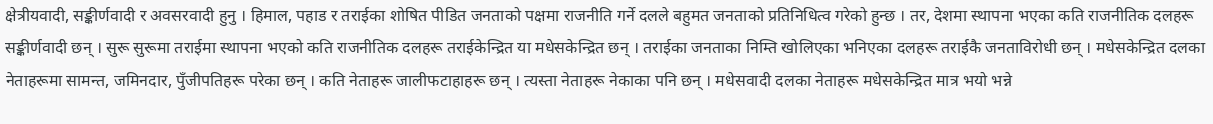क्षेत्रीयवादी, सङ्कीर्णवादी र अवसरवादी हुनु । हिमाल, पहाड र तराईका शोषित पीडित जनताको पक्षमा राजनीति गर्ने दलले बहुमत जनताको प्रतिनिधित्व गरेको हुन्छ । तर, देशमा स्थापना भएका कति राजनीतिक दलहरू सङ्कीर्णवादी छन् । सुरू सुरूमा तराईमा स्थापना भएको कति राजनीतिक दलहरू तराईकेन्द्रित या मधेसकेन्द्रित छन् । तराईका जनताका निम्ति खोलिएका भनिएका दलहरू तराईकै जनताविरोधी छन् । मधेसकेन्द्रित दलका नेताहरूमा सामन्त, जमिनदार, पुँजीपतिहरू परेका छन् । कति नेताहरू जालीफटाहाहरू छन् । त्यस्ता नेताहरू नेकाका पनि छन् । मधेसवादी दलका नेताहरू मधेसकेन्द्रित मात्र भयो भन्ने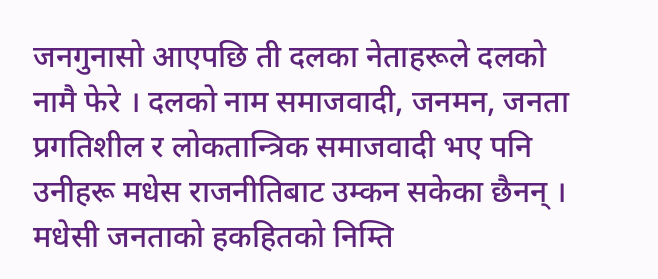जनगुनासो आएपछि ती दलका नेताहरूले दलको नामै फेरे । दलको नाम समाजवादी, जनमन, जनता प्रगतिशील र लोकतान्त्रिक समाजवादी भए पनि उनीहरू मधेस राजनीतिबाट उम्कन सकेका छैनन् ।
मधेसी जनताको हकहितको निम्ति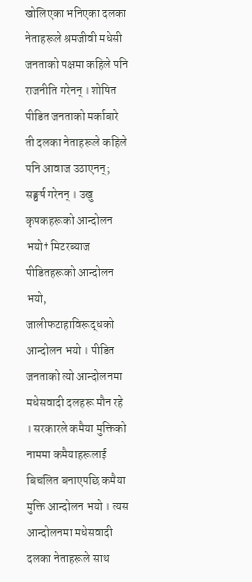खोलिएका भनिएका दलका नेताहरूले श्रमजीवी मधेसी जनताको पक्षमा कहिले पनि राजनीति गरेनन् । शोषित पीडित जनताको मर्काबारे ती दलका नेताहरूले कहिले पनि आवाज उठाएनन्; सङ्घर्ष गरेनन् । उखु कृषकहरूको आन्दोलन भयो† मिटरब्याज पीडितहरूको आन्दोलन भयो, जालीफटाहाविरूद्धको आन्दोलन भयो । पीडित जनताको त्यो आन्दोलनमा मधेसवादी दलहरू मौन रहे । सरकारले कमैया मुक्तिको नाममा कमैयाहरूलाई बिचलित बनाएपछि कमैया मुक्ति आन्दोलन भयो । त्यस आन्दोलनमा मधेसवादी दलका नेताहरूले साथ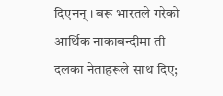दिएनन् । बरू भारतले गरेको आर्थिक नाकाबन्दीमा ती दलका नेताहरूले साथ दिए;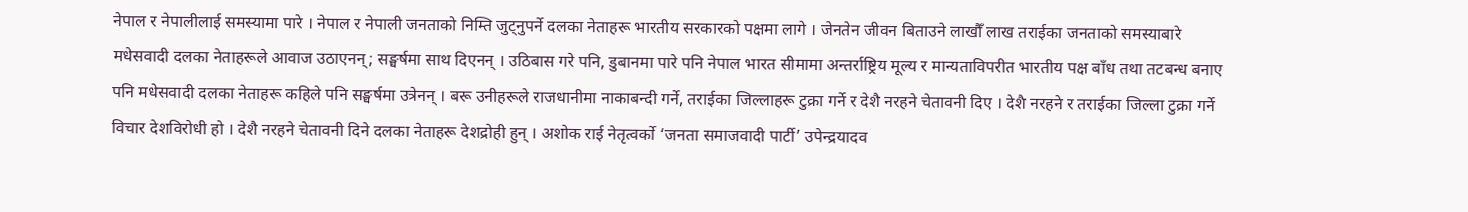नेपाल र नेपालीलाई समस्यामा पारे । नेपाल र नेपाली जनताको निम्ति जुट्नुपर्ने दलका नेताहरू भारतीय सरकारको पक्षमा लागे । जेनतेन जीवन बिताउने लाखौँ लाख तराईका जनताको समस्याबारे मधेसवादी दलका नेताहरूले आवाज उठाएनन्; सङ्घर्षमा साथ दिएनन् । उठिबास गरे पनि, डुबानमा पारे पनि नेपाल भारत सीमामा अन्तर्राष्ट्रिय मूल्य र मान्यताविपरीत भारतीय पक्ष बाँध तथा तटबन्ध बनाए पनि मधेसवादी दलका नेताहरू कहिले पनि सङ्घर्षमा उत्रेनन् । बरू उनीहरूले राजधानीमा नाकाबन्दी गर्ने, तराईका जिल्लाहरू टुक्रा गर्ने र देशै नरहने चेतावनी दिए । देशै नरहने र तराईका जिल्ला टुक्रा गर्ने विचार देशविरोधी हो । देशै नरहने चेतावनी दिने दलका नेताहरू देशद्रोही हुन् । अशोक राई नेतृत्वर्को ‘जनता समाजवादी पार्टी’ उपेन्द्रयादव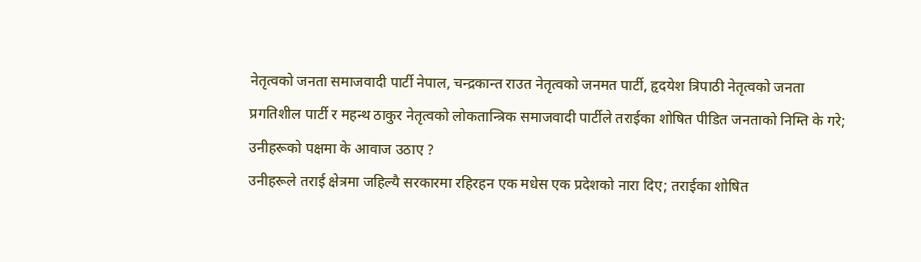नेतृत्वको जनता समाजवादी पार्टी नेपाल, चन्द्रकान्त राउत नेतृत्वको जनमत पार्टी, हृदयेश त्रिपाठी नेतृत्वको जनता प्रगतिशील पार्टी र महन्थ ठाकुर नेतृत्वको लोकतान्त्रिक समाजवादी पार्टीले तराईका शोषित पीडित जनताको निम्ति के गरे; उनीहरूको पक्षमा के आवाज उठाए ?
उनीहरूले तराई क्षेत्रमा जहिल्यै सरकारमा रहिरहन एक मधेस एक प्रदेशको नारा दिए; तराईका शोषित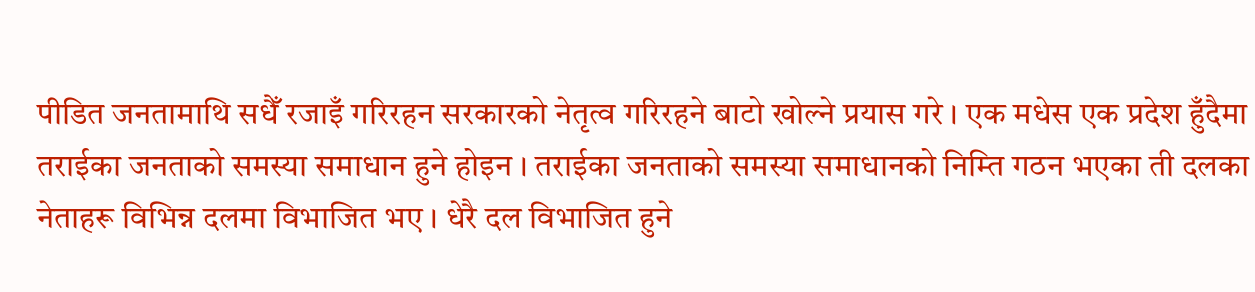पीडित जनतामाथि सधैँ रजाइँ गरिरहन सरकारको नेतृत्व गरिरहने बाटो खोल्ने प्रयास गरे । एक मधेस एक प्रदेश हुँदैमा तराईका जनताको समस्या समाधान हुने होइन । तराईका जनताको समस्या समाधानको निम्ति गठन भएका ती दलका नेताहरू विभिन्न दलमा विभाजित भए । धेरै दल विभाजित हुने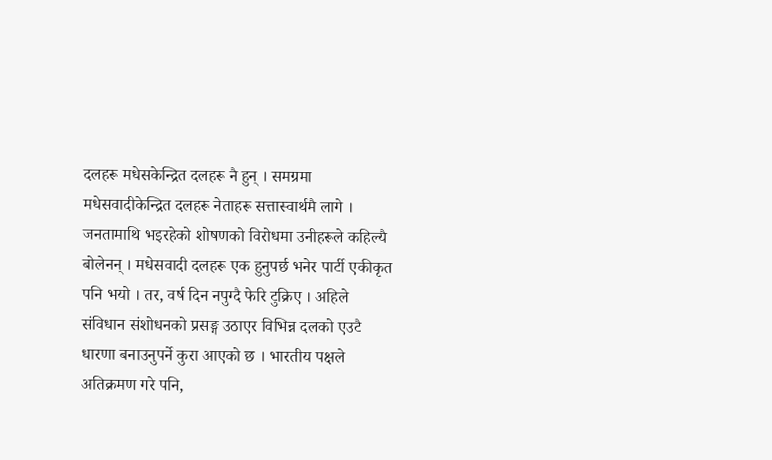दलहरू मधेसकेन्द्रित दलहरू नै हुन् । समग्रमा मधेसवादीकेन्द्रित दलहरू नेताहरू सत्तास्वार्थमै लागे । जनतामाथि भइरहेको शोषणको विरोधमा उनीहरूले कहिल्यै बोलेनन् । मधेसवादी दलहरू एक हुनुपर्छ भनेर पार्टी एकीकृत पनि भयो । तर, वर्ष दिन नपुग्दै फेरि टुक्रिए । अहिले संविधान संशोधनको प्रसङ्ग उठाएर विभिन्न दलको एउटै धारणा बनाउनुपर्ने कुरा आएको छ । भारतीय पक्षले अतिक्रमण गरे पनि,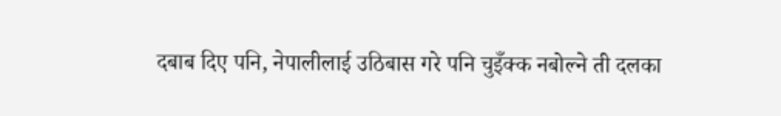दबाब दिए पनि, नेपालीलाई उठिबास गरे पनि चुइँक्क नबोल्ने ती दलका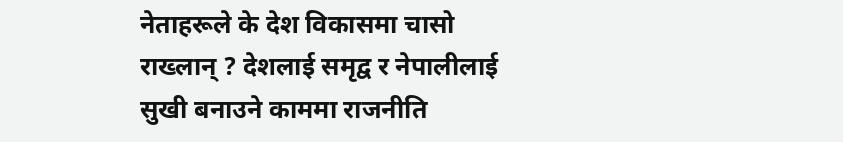नेताहरूले के देश विकासमा चासो राख्लान् ? देशलाई समृद्व र नेपालीलाई सुखी बनाउने काममा राजनीति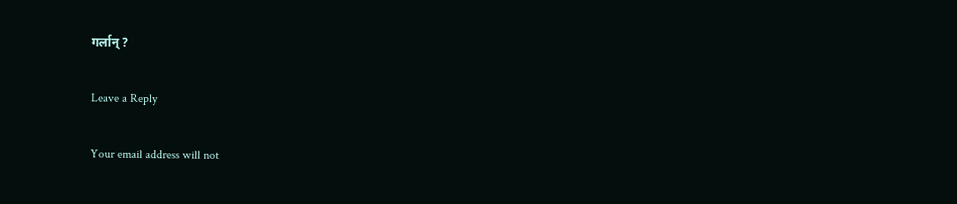गर्लान् ?

Leave a Reply

Your email address will not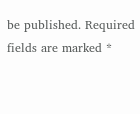be published. Required fields are marked *